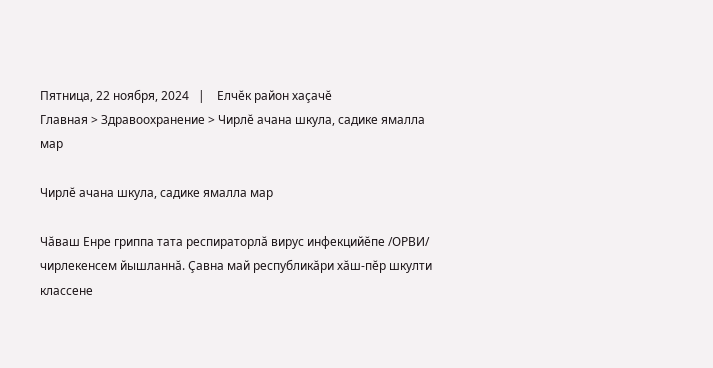Пятница, 22 ноября, 2024   |    Елчĕк район хаçачĕ
Главная > Здравоохранение > Чирлĕ ачана шкула, садике ямалла мар

Чирлĕ ачана шкула, садике ямалла мар

Чăваш Енре гриппа тата респираторлă вирус инфекцийĕпе /ОРВИ/ чирлекенсем йышланнă. Çавна май республикăри хăш-пĕр шкулти классене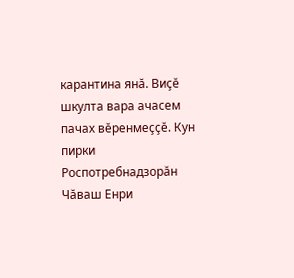карантина янă. Виçĕ шкулта вара ачасем пачах вĕренмеççĕ. Кун пирки Роспотребнадзорăн Чăваш Енри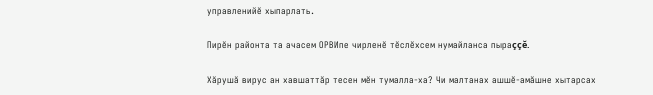управленийĕ хыпарлать.

Пирĕн районта та ачасем ОРВИпе чирленĕ тĕслĕхсем нумайланса пыраççĕ.

Хăрушă вирус ан хавшаттăр тесен мĕн тумалла-ха? Чи малтанах ашшĕ-амăшне хытарсах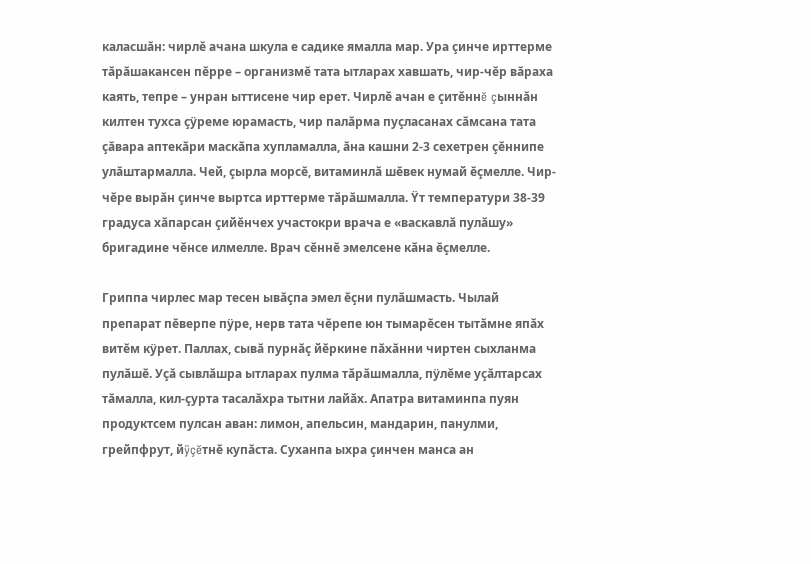каласшăн: чирлĕ ачана шкула е садике ямалла мар. Ура çинче ирттерме тăрăшакансен пĕрре – организмĕ тата ытларах хавшать, чир-чĕр вăраха каять, тепре – унран ыттисене чир ерет. Чирлĕ ачан е çитĕннĕ çыннăн килтен тухса çÿреме юрамасть, чир палăрма пуçласанах сăмсана тата çăвара аптекăри маскăпа хупламалла, ăна кашни 2-3 сехетрен çĕннипе улăштармалла. Чей, çырла морсĕ, витаминлă шĕвек нумай ĕçмелле. Чир-чĕре вырăн çинче выртса ирттерме тăрăшмалла. Ÿт температури 38-39 градуса хăпарсан çийĕнчех участокри врача е «васкавлă пулăшу» бригадине чĕнсе илмелле. Врач сĕннĕ эмелсене кăна ĕçмелле.

Гриппа чирлес мар тесен ывăçпа эмел ĕçни пулăшмасть. Чылай препарат пĕверпе пÿре, нерв тата чĕрепе юн тымарĕсен тытăмне япăх витĕм кÿрет. Паллах, сывă пурнăç йĕркине пăхăнни чиртен сыхланма пулăшĕ. Уçă сывлăшра ытларах пулма тăрăшмалла, пÿлĕме уçăлтарсах тăмалла, кил-çурта тасалăхра тытни лайăх. Апатра витаминпа пуян продуктсем пулсан аван: лимон, апельсин, мандарин, панулми, грейпфрут, йÿçĕтнĕ купăста. Суханпа ыхра çинчен манса ан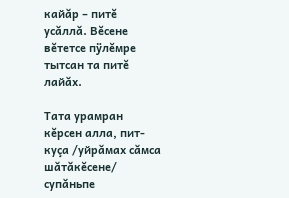кайăр – питĕ усăллă. Вĕсене вĕтетсе пÿлĕмре тытсан та питĕ лайăх.

Тата урамран кĕрсен алла, пит-куçа /уйрăмах сăмса шăтăкĕсене/ супăньпе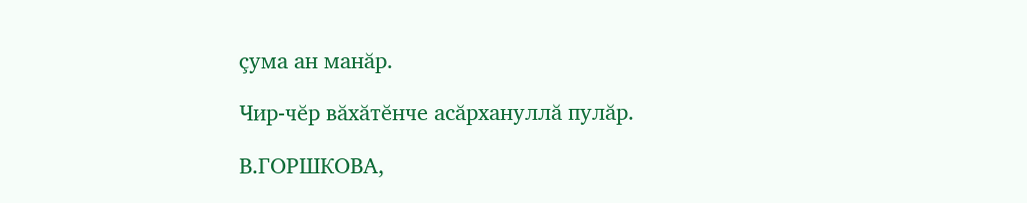çума ан манăр.

Чир-чĕр вăхăтĕнче асăрхануллă пулăр.

В.ГОРШКОВА,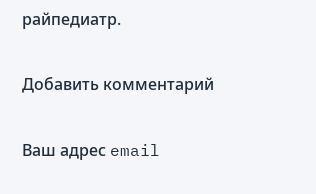райпедиатр.

Добавить комментарий

Ваш адрес email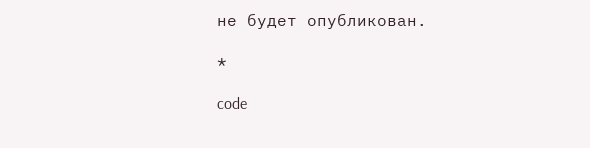не будет опубликован.

*

code